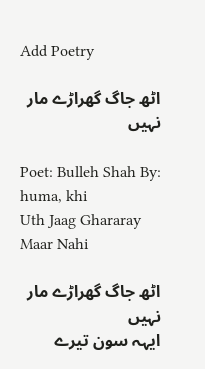Add Poetry

اٹھ جاگ گھراڑے مار نہیں

Poet: Bulleh Shah By: huma, khi
Uth Jaag Ghararay Maar Nahi

اٹھ جاگ گھراڑے مار نہیں
ایہہ سون تیرے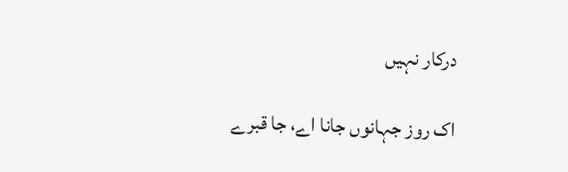درکار نہیں

اک روز جہانوں جانا اے، جا قبرے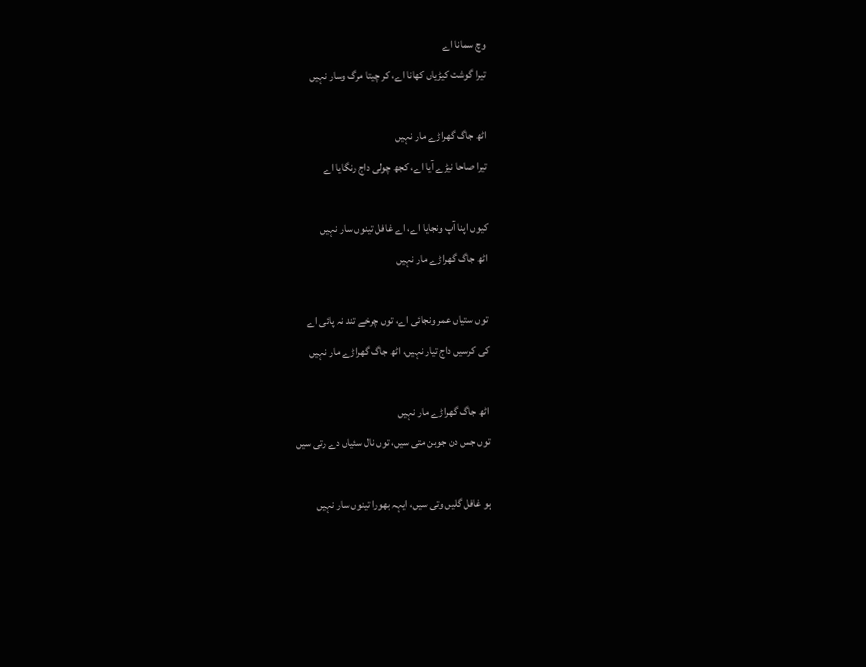وچ سمانا اے
تیرا گوشت کیڑیاں کھانا اے، کر چیتا مرگ وسار نہیں

اٹھ جاگ گھراڑے مار نہیں
تیرا صاحا نیڑے آیا اے، کجھ چولی داج رنگایا اے

کیوں اپنا آپ ونجایا اے، اے غافل تینوں سار نہیں
اٹھ جاگ گھراڑے مار نہیں

توں ستیاں عمر ونجائی اے، توں چرخے تند نہ پائی اے
کی کرسیں داج تیار نہیں، اٹھ جاگ گھراڑے مار نہیں

اٹھ جاگ گھراڑے مار نہیں
توں جس دن جوبن متی سیں، توں نال سئیاں دے رتی سیں

ہو غافل گلیں وتی سیں، ایہہ بھورا تینوں سار نہیں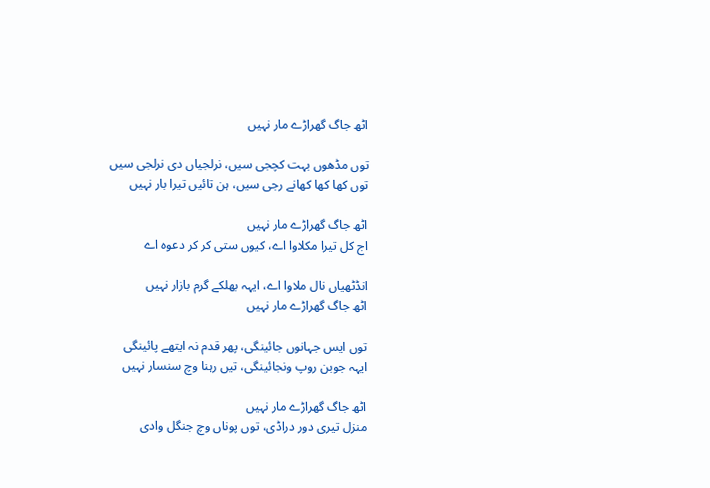اٹھ جاگ گھراڑے مار نہیں

توں مڈھوں بہت کچجی سیں، نرلجیاں دی نرلجی سیں
توں کھا کھا کھانے رجی سیں، ہن تائیں تیرا بار نہیں

اٹھ جاگ گھراڑے مار نہیں
اج کل تیرا مکلاوا اے، کیوں ستی کر کر دعوہ اے

انڈٹھیاں نال ملاوا اے، ایہہ بھلکے گرم بازار نہیں
اٹھ جاگ گھراڑے مار نہیں

توں ایس جہانوں جائینگی، پھر قدم نہ ایتھے پائینگی
ایہہ جوبن روپ ونجائینگی، تیں رہنا وچ سنسار نہیں

اٹھ جاگ گھراڑے مار نہیں
منزل تیری دور دراڈی، توں پوناں وچ جنگل وادی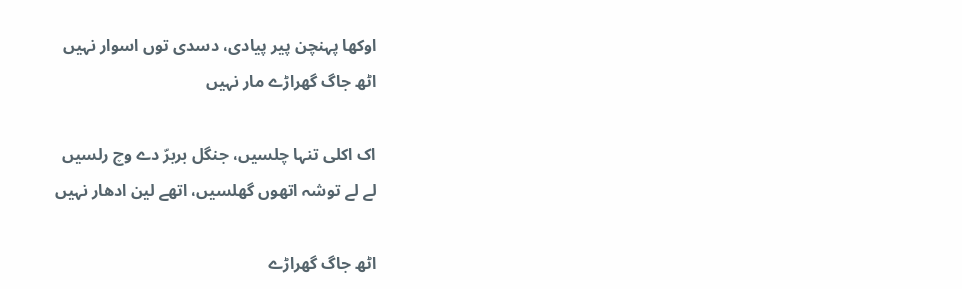اوکھا پہنچن پیر پیادی، دسدی توں اسوار نہیں
اٹھ جاگ گھراڑے مار نہیں

اک اکلی تنہا چلسیں، جنگل بربرّ دے وچ رلسیں
لے لے توشہ اتھوں گھلسیں، اتھے لین ادھار نہیں

اٹھ جاگ گھراڑے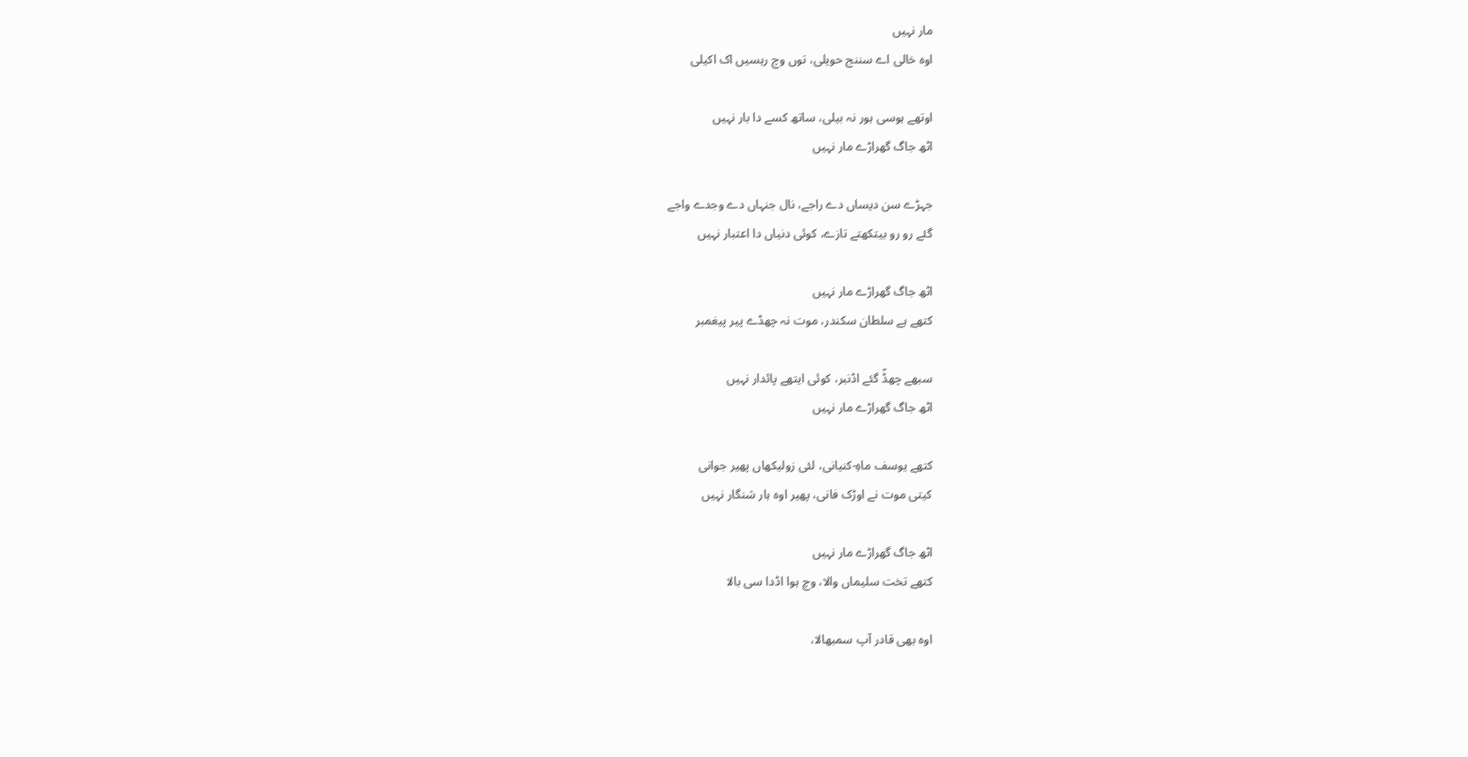مار نہیں
اوہ خالی اے سننج حویلی، توں وچ رہسیں اک اکیلی

اوتھے ہوسی ہور نہ بیلی، ساتھ کسے دا بار نہیں
اٹھ جاگ گھراڑے مار نہیں

جہڑے سن دیساں دے راجے، نال جنہاں دے وجدے واجے
گئے رو رو بیتکھتے تازے، کوئی دنیاں دا اعتبار نہیں

اٹھ جاگ گھراڑے مار نہیں
کتھے ہے سلطان سکندر، موت نہ چھڈے پیر پیغمبر

سبھے چھڈّ گئے اڈنبر، کوئی ایتھے پائدار نہیں
اٹھ جاگ گھراڑے مار نہیں

کتھے یوسف ماہِ-کنیانی، لئی زولیکھاں پھیر جوانی
کیتی موت نے اوڑک فانی، پھیر اوہ ہار شنگار نہیں

اٹھ جاگ گھراڑے مار نہیں
کتھے تخت سلیماں والا، وچ ہوا اڈدا سی بالا

اوہ بھی قادر آپ سمبھالا،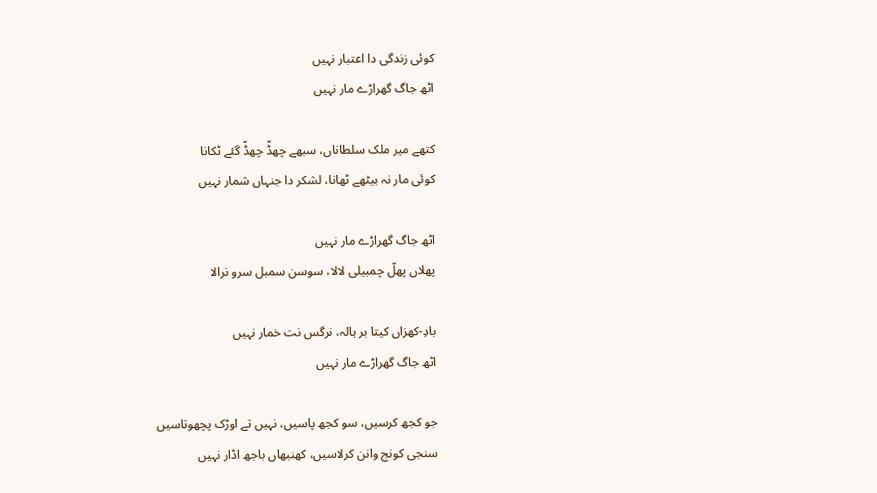کوئی زندگی دا اعتبار نہیں
اٹھ جاگ گھراڑے مار نہیں

کتھے میر ملک سلطاناں، سبھے چھڈّ چھڈّ گئے ٹکانا
کوئی مار نہ بیٹھے ٹھانا، لشکر دا جنہاں شمار نہیں

اٹھ جاگ گھراڑے مار نہیں
پھلاں پھلّ چمبیلی لالا، سوسن سمبل سرو نرالا

بادِ-کھزاں کیتا بر ہالہ، نرگس نت خمار نہیں
اٹھ جاگ گھراڑے مار نہیں

جو کجھ کرسیں، سو کجھ پاسیں، نہیں تے اوڑک پچھوتاسیں
سنجی کونج وانن کرلاسیں، کھنبھاں باجھ اڈار نہیں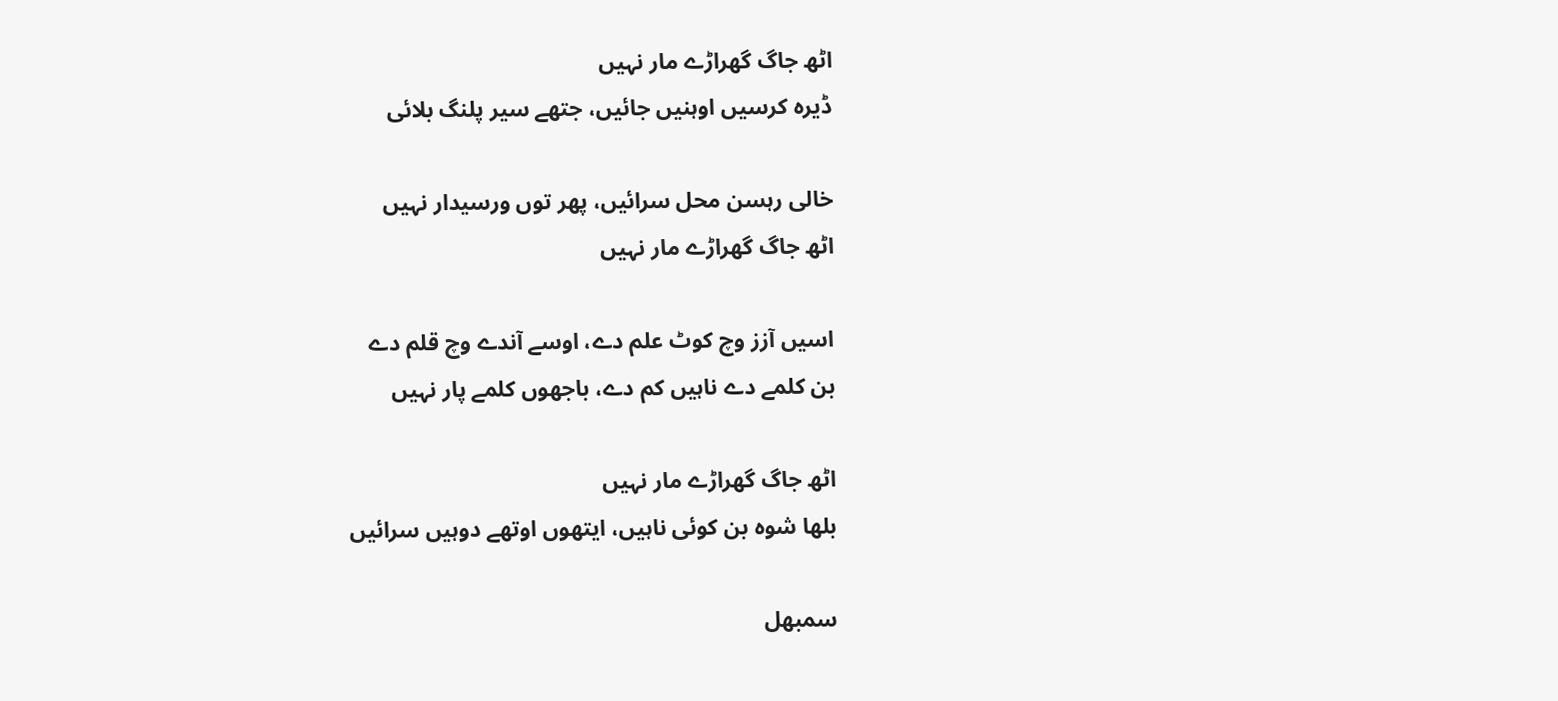اٹھ جاگ گھراڑے مار نہیں
ڈیرہ کرسیں اوہنیں جائیں، جتھے سیر پلنگ بلائی

خالی رہسن محل سرائیں، پھر توں ورسیدار نہیں
اٹھ جاگ گھراڑے مار نہیں

اسیں آزز وچ کوٹ علم دے، اوسے آندے وچ قلم دے
بن کلمے دے ناہیں کم دے، باجھوں کلمے پار نہیں

اٹھ جاگ گھراڑے مار نہیں
بلھا شوہ بن کوئی ناہیں، ایتھوں اوتھے دوہیں سرائیں

سمبھل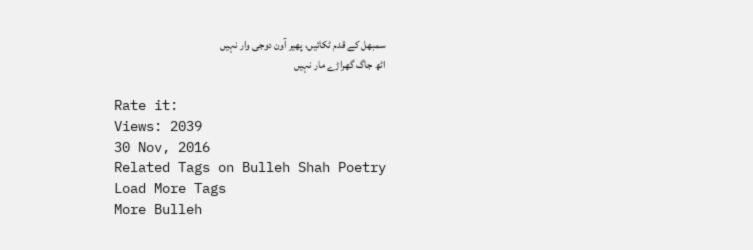سمبھل کے قدم ٹکائیں، پھیر آون دوجی وار نہیں
اٹھ جاگ گھراڑے مار نہیں

Rate it:
Views: 2039
30 Nov, 2016
Related Tags on Bulleh Shah Poetry
Load More Tags
More Bulleh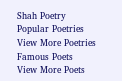Shah Poetry
Popular Poetries
View More Poetries
Famous Poets
View More Poets